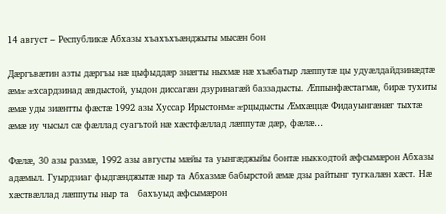14 август – Республикæ Абхазы хъахъхъæнджыты мысæн бон

Дæргъвæтин азты дæргъы нæ цыфыддæр знæгты ныхмæ нæ хъæбатыр лæппутæ цы удуæлдайдзинæдтæ æмæ æхсардзинад æвдыстой, уыдон диссагæн дзуринагæй баззадысты. Æппынфæстагмæ, бирæ тухиты æмæ уды зиæнтты фæстæ 1992 азы Хуссар Ирыстонмæ æрцыдысты Æмхæццæ Фидауынгæнæг тыхтæ æмæ иу чысыл сæ фæллад суагътой нæ хæстфæллад лæппутæ дæр, фæлæ…

Фæлæ, 30 азы размæ, 1992 азы августы мæйы та уынгæджыйы бонтæ ныккодтой æфсымæрон Абхазы адæмыл. Гуырдзиаг фыдгæнджытæ ныр та Абхазмæ бабырстой æмæ дзы райтынг тугкалæн хæст. Нæ хæствæллад лæппуты ныр та   бахъуыд æфсымæрон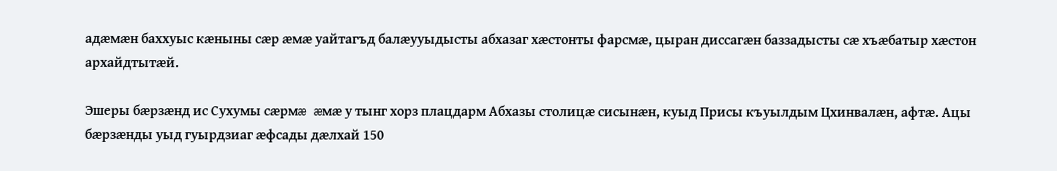адæмæн баххуыс кæныны сæр æмæ уайтагъд балæууыдысты абхазаг хæстонты фарсмæ, цыран диссагæн баззадысты сæ хъæбатыр хæстон архайдтытæй.

Эшеры бæрзæнд ис Сухумы сæрмæ æмæ у тынг хорз плацдарм Абхазы столицæ сисынæн, куыд Присы къуылдым Цхинвалæн, афтæ. Ацы бæрзæнды уыд гуырдзиаг æфсады дæлхай 150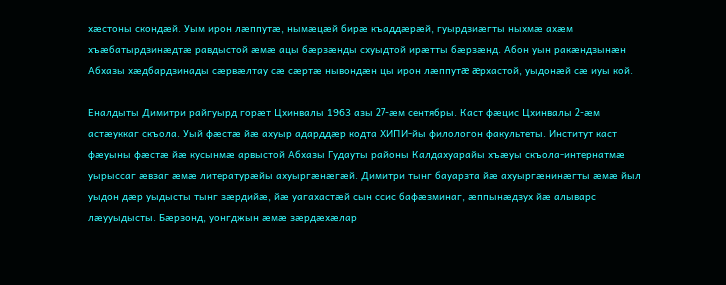хæстоны скондæй. Уым ирон лæппутæ, нымæцæй бирæ къаддæрæй, гуырдзиæгты ныхмæ ахæм хъæбатырдзинæдтæ равдыстой æмæ ацы бæрзæнды схуыдтой ирæтты бæрзæнд. Абон уын ракæндзынæн Абхазы хæдбардзинады сæрвæлтау сæ сæртæ нывондæн цы ирон лæппутæ æрхастой, уыдонæй сæ иуы кой.

Еналдыты Димитри райгуырд горæт Цхинвалы 1963 азы 27-æм сентябры. Каст фæцис Цхинвалы 2-æм астæуккаг скъола. Уый фæстæ йæ ахуыр адарддæр кодта ХИПИ-йы филологон факультеты. Институт каст фæуыны фæстæ йæ кусынмæ арвыстой Абхазы Гудауты районы Калдахуарайы хъæуы скъола-интернатмæ уырыссаг æвзаг æмæ литературæйы ахуыргæнæгæй. Димитри тынг бауарзта йæ ахуыргæнинæгты æмæ йыл уыдон дæр уыдысты тынг зæрдийæ, йæ уагахастæй сын ссис бафæзминаг, æппынæдзух йæ алыварс лæууыдысты. Бæрзонд, уонгджын æмæ зæрдæхæлар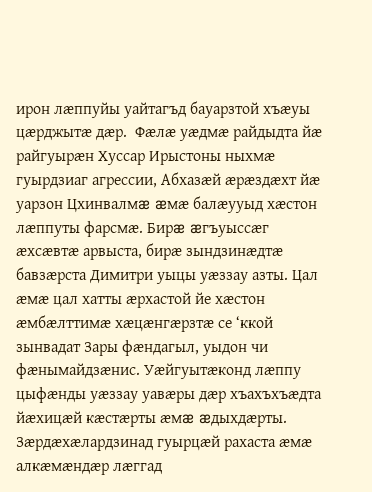ирон лæппуйы уайтагъд бауарзтой хъæуы цæрджытæ дæр.  Фæлæ уæдмæ райдыдта йæ райгуырæн Хуссар Ирыстоны ныхмæ гуырдзиаг агрессии, Абхазæй æрæздæхт йæ уарзон Цхинвалмæ æмæ балæууыд хæстон лæппуты фарсмæ. Бирæ æгъуыссæг æхсæвтæ арвыста, бирæ зындзинæдтæ бавзæрста Димитри уыцы уæззау азты. Цал æмæ цал хатты æрхастой йе хæстон æмбæлттимæ хæцæнгæрзтæ се ‘ккой зынвадат Зары фæндагыл, уыдон чи фæнымайдзæнис. Уæйгуытæконд лæппу цыфæнды уæззау уавæры дæр хъахъхъæдта йæхицæй кæстæрты æмæ æдыхдæрты. Зæрдæхæлардзинад гуырцæй рахаста æмæ алкæмæндæр лæггад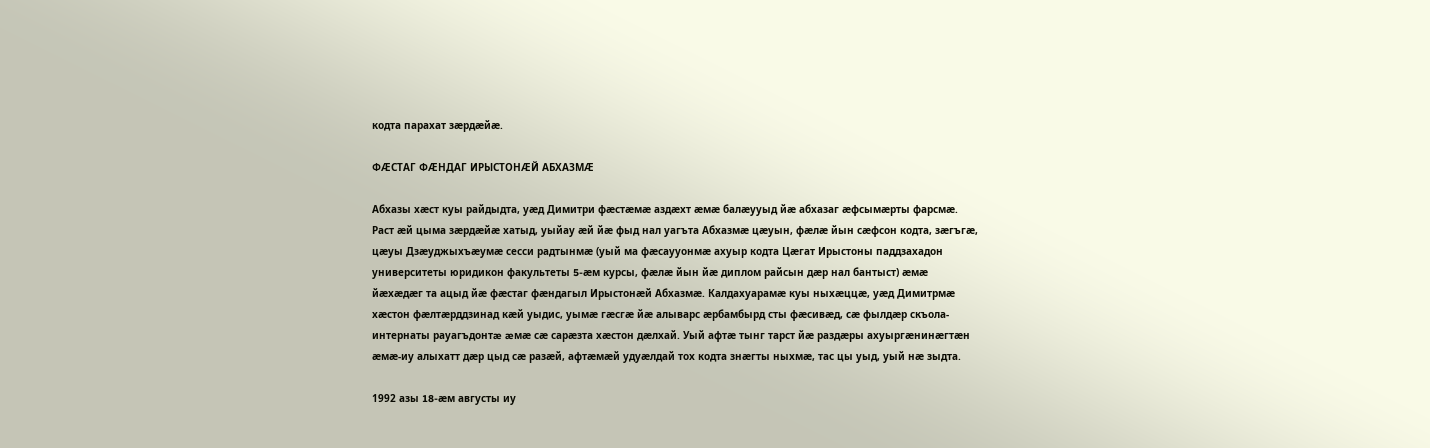кодта парахат зæрдæйæ.

ФÆСТАГ ФÆНДАГ ИРЫСТОНÆЙ АБХАЗМÆ

Абхазы хæст куы райдыдта, уæд Димитри фæстæмæ аздæхт æмæ балæууыд йæ абхазаг æфсымæрты фарсмæ. Раст æй цыма зæрдæйæ хатыд, уыйау æй йæ фыд нал уагъта Абхазмæ цæуын, фæлæ йын сæфсон кодта, зæгъгæ, цæуы Дзæуджыхъæумæ сесси радтынмæ (уый ма фæсаууонмæ ахуыр кодта Цæгат Ирыстоны паддзахадон университеты юридикон факультеты 5-æм курсы, фæлæ йын йæ диплом райсын дæр нал бантыст) æмæ йæхæдæг та ацыд йæ фæстаг фæндагыл Ирыстонæй Абхазмæ. Калдахуарамæ куы ныхæццæ, уæд Димитрмæ хæстон фæлтæрддзинад кæй уыдис, уымæ гæсгæ йæ алыварс æрбамбырд сты фæсивæд, сæ фылдæр скъола-интернаты рауагъдонтæ æмæ сæ сарæзта хæстон дæлхай. Уый афтæ тынг тарст йæ раздæры ахуыргæнинæгтæн æмæ-иу алыхатт дæр цыд сæ разæй, афтæмæй удуæлдай тох кодта знæгты ныхмæ, тас цы уыд, уый нæ зыдта.

1992 азы 18-æм августы иу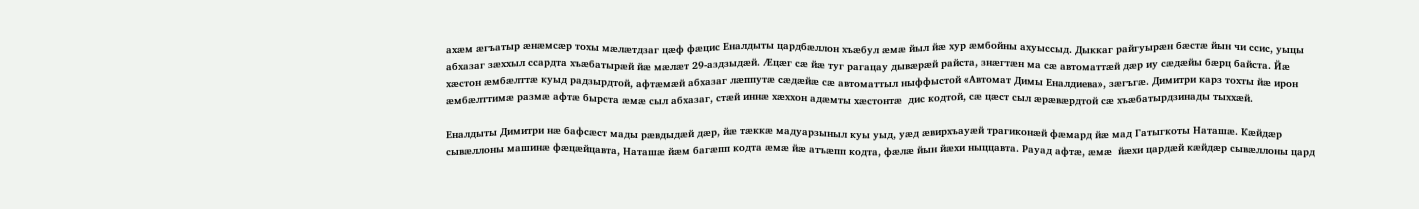ахæм æгъатыр æнæмсæр тохы мæлæтдзаг цæф фæцис Еналдыты цардбæллон хъæбул æмæ йыл йæ хур æмбойны ахуыссыд. Дыккаг райгуырæн бæстæ йын чи ссис, уыцы абхазаг зæххыл ссардта хъæбатырæй йæ мæлæт 29-аздзыдæй. Æцæг сæ йæ туг рагацау дывæрæй райста, знæгтæн ма сæ автоматтæй дæр иу сæдæйы бæрц байста. Йæ хæстон æмбæлттæ куыд радзырдтой, афтæмæй абхазаг лæппутæ сæдæйæ сæ автоматтыл ныффыстой «Автомат Димы Еналдиева», зæгъгæ. Димитри карз тохты йæ ирон æмбæлттимæ размæ афтæ бырста æмæ сыл абхазаг, стæй иннæ хæххон адæмты хæстонтæ  дис кодтой, сæ цæст сыл æрæвæрдтой сæ хъæбатырдзинады тыххæй.

Еналдыты Димитри нæ бафсæст мады рæвдыдæй дæр, йæ тæккæ мадуарзыныл куы уыд, уæд æвирхъауæй трагиконæй фæмард йæ мад Гатыгкоты Наташæ. Кæйдæр сывæллоны машинæ фæцæйцавта, Наташæ йæм багæпп кодта æмæ йæ атъæпп кодта, фæлæ йын йæхи ныццавта. Рауад афтæ, æмæ  йæхи цардæй кæйдæр сывæллоны цард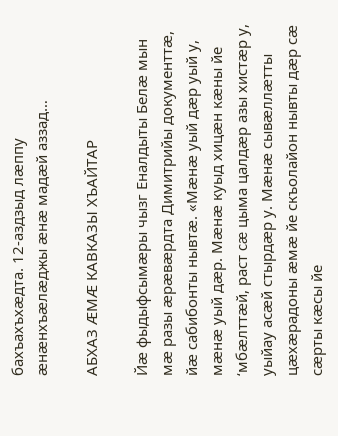бахъахъхæдта. 12-аздзыд лæппу æнæнхъæлæджы æнæ мадæй аззад…

АБХАЗ ÆМÆ КАВКАЗЫ ХЪАЙТАР

Йæ фыдыфсымæры чызг Еналдыты Белæ мын мæ разы æрæвæрдта Димитрийы документтæ, йæ сабибонты нывтæ. «Мæнæ уый дæр уый у, мæнæ уый дæр. Мæнæ куыд хицæн кæны йе ‘мбæлттæй, раст cæ цыма цалдæр азы хистæр у, уыйау асæй стырдæр у. Мæнæ сывæллæтты цæхæрадоны æмæ йе скъолайон нывты дæр сæ сæрты кæсы йе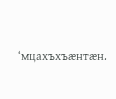‘мцахъхъæнтæн.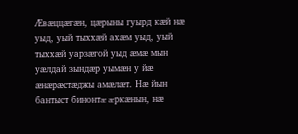Æвæццæгæн, цæрыны гуырд кæй нæ уыд, уый тыххæй ахæм уыд, уый тыххæй уарзæгой уыд æмæ мын уæлдай зындæр уымæн у йæ æнæрæстæджы амæлæт. Нæ йын бантыст бинонтæ æркæнын, нæ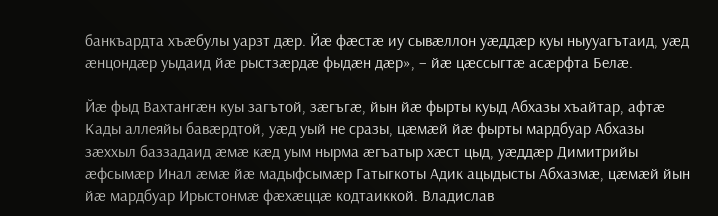банкъардта хъæбулы уарзт дæр. Йæ фæстæ иу сывæллон уæддæр куы ныууагътаид, уæд æнцондæр уыдаид йæ рыстзæрдæ фыдæн дæр», – йæ цæссыгтæ асæрфта Белæ.

Йæ фыд Вахтангæн куы загътой, зæгъгæ, йын йæ фырты куыд Абхазы хъайтар, афтæ Кады аллеяйы бавæрдтой, уæд уый не сразы, цæмæй йæ фырты мардбуар Абхазы зæххыл баззадаид æмæ кæд уым нырма æгъатыр хæст цыд, уæддæр Димитрийы æфсымæр Инал æмæ йæ мадыфсымæр Гатыгкоты Адик ацыдысты Абхазмæ, цæмæй йын йæ мардбуар Ирыстонмæ фæхæццæ кодтаиккой. Владислав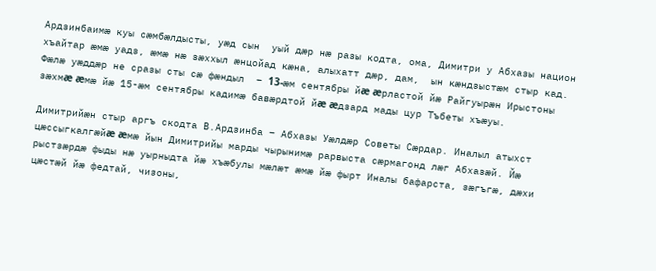Ардзинбаимæ куы сæмбæлдысты, уæд сын  уый дæр нæ разы кодта, ома, Димитри у Абхазы национ хъайтар æмæ уадз, æмæ нæ зæххыл æнцойад кæна, алыхатт дæр, дам,  ын кæндзыстæм стыр кад. Фæлæ уæддæр не сразы сты сæ фæндыл  – 13-æм сентябры йæ æрластой йæ Райгуырæн Ирыстоны зæхмæ æмæ йæ 15-æм сентябры кадимæ бавæрдтой йæ æдзард мады цур Тъбеты хъæуы.

Димитрийæн стыр аргъ скодта В.Ардзинба – Абхазы Уæлдæр Советы Сæрдар. Иналыл атыхст цæссыгкалгæйæ æмæ йын Димитрийы марды чырынимæ рарвыста сæрмагонд лæг Абхазæй. Йæ рыстзæрдæ фыды нæ уырныдта йæ хъæбулы мæлæт æмæ йæ фырт Иналы бафарста, зæгъгæ, дæхи цæстæй йæ федтай, чизоны,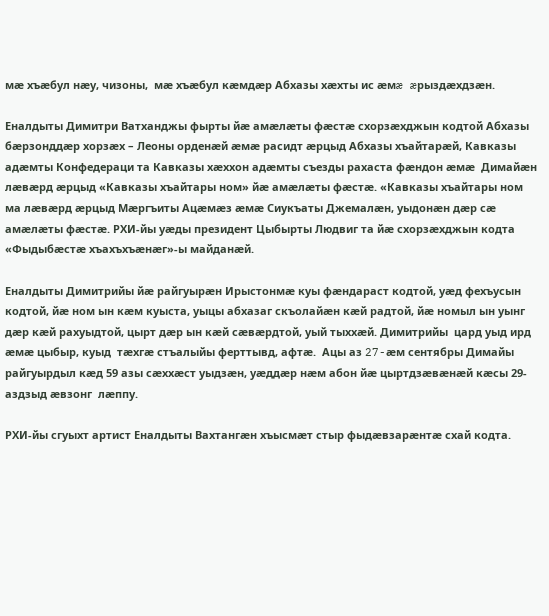мæ хъæбул нæу, чизоны,  мæ хъæбул кæмдæр Абхазы хæхты ис æмæ æрыздæхдзæн.

Еналдыты Димитри Ватханджы фырты йæ амæлæты фæстæ схорзæхджын кодтой Абхазы бæрзонддæр хорзæх – Леоны орденæй æмæ расидт æрцыд Абхазы хъайтарæй, Кавказы адæмты Конфедераци та Кавказы хæххон адæмты съезды рахаста фæндон æмæ  Димайæн лæвæрд æрцыд «Кавказы хъайтары ном» йæ амæлæты фæстæ. «Кавказы хъайтары ном ма лæвæрд æрцыд Мæргъиты Ацæмæз æмæ Сиукъаты Джемалæн, уыдонæн дæр сæ амæлæты фæстæ. РХИ-йы уæды президент Цыбырты Людвиг та йæ схорзæхджын кодта «Фыдыбæстæ хъахъхъæнæг»-ы майданæй.

Еналдыты Димитрийы йæ райгуырæн Ирыстонмæ куы фæндараст кодтой, уæд фехъусын кодтой, йæ ном ын кæм куыста, уыцы абхазаг скъолайæн кæй радтой, йæ номыл ын уынг дæр кæй рахуыдтой, цырт дæр ын кæй сæвæрдтой, уый тыххæй. Димитрийы  цард уыд ирд æмæ цыбыр, куыд  тæхгæ стъалыйы ферттывд, афтæ.  Ацы аз 27-æм сентябры Димайы райгуырдыл кæд 59 азы сæххæст уыдзæн, уæддæр нæм абон йæ цыртдзæвæнæй кæсы 29-аздзыд æвзонг  лæппу.

РХИ-йы сгуыхт артист Еналдыты Вахтангæн хъысмæт стыр фыдæвзарæнтæ схай кодта.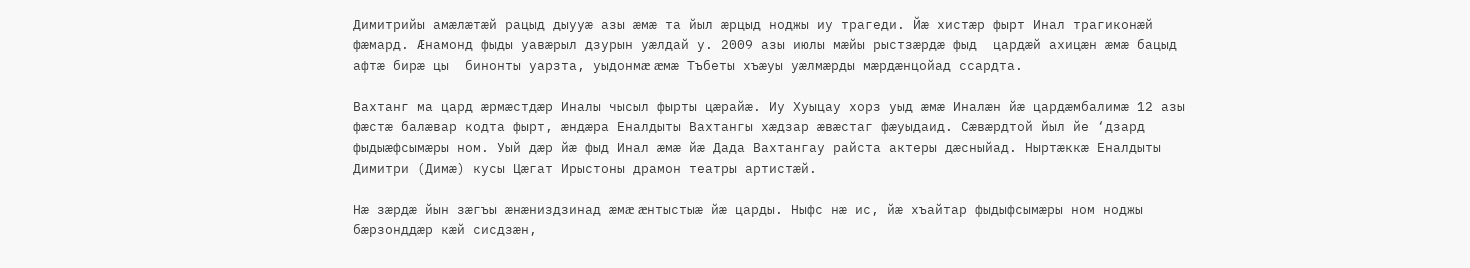Димитрийы амæлæтæй рацыд дыууæ азы æмæ та йыл æрцыд ноджы иу трагеди. Йæ хистæр фырт Инал трагиконæй фæмард. Æнамонд фыды уавæрыл дзурын уæлдай у. 2009 азы июлы мæйы рыстзæрдæ фыд  цардæй ахицæн æмæ бацыд афтæ бирæ цы  бинонты уарзта, уыдонмæ æмæ Тъбеты хъæуы уæлмæрды мæрдæнцойад ссардта.

Вахтанг ма цард æрмæстдæр Иналы чысыл фырты цæрайæ. Иу Хуыцау хорз уыд æмæ Иналæн йæ цардæмбалимæ 12 азы фæстæ балæвар кодта фырт, æндæра Еналдыты Вахтангы хæдзар æвæстаг фæуыдаид. Сæвæрдтой йыл йе ‘дзард фыдыæфсымæры ном. Уый дæр йæ фыд Инал æмæ йæ Дада Вахтангау райста актеры дæсныйад. Ныртæккæ Еналдыты Димитри (Димæ) кусы Цæгат Ирыстоны драмон театры артистæй.

Нæ зæрдæ йын зæгъы æнæниздзинад æмæ æнтыстыæ йæ царды. Ныфс нæ ис, йæ хъайтар фыдыфсымæры ном ноджы бæрзонддæр кæй сисдзæн,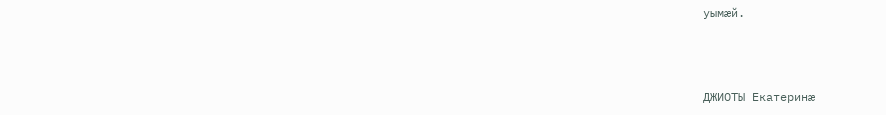уымæй.



ДЖИОТЫ Екатеринæ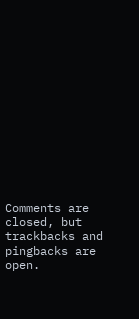Comments are closed, but trackbacks and pingbacks are open.